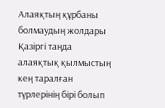Алаяқтың құрбаны болмаудың жолдары
Қазіргі таңда алаяқтық қылмыстың кең таралған түрлерінің бірі болып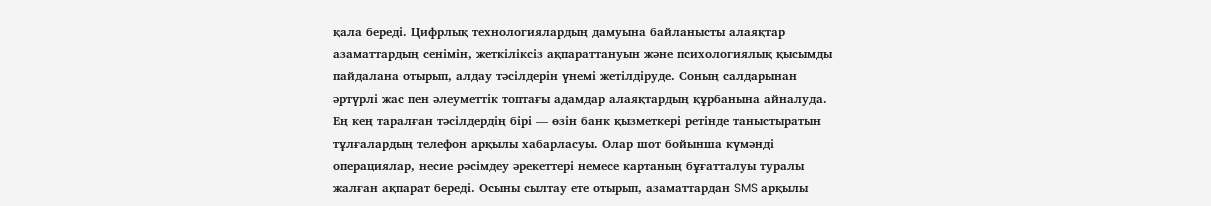қала береді. Цифрлық технологиялардың дамуына байланысты алаяқтар азаматтардың сенімін, жеткіліксіз ақпараттануын және психологиялық қысымды пайдалана отырып, алдау тәсілдерін үнемі жетілдіруде. Соның салдарынан әртүрлі жас пен әлеуметтік топтағы адамдар алаяқтардың құрбанына айналуда.
Ең кең таралған тәсілдердің бірі — өзін банк қызметкері ретінде таныстыратын тұлғалардың телефон арқылы хабарласуы. Олар шот бойынша күмәнді операциялар, несие рәсімдеу әрекеттері немесе картаның бұғатталуы туралы жалған ақпарат береді. Осыны сылтау ете отырып, азаматтардан SMS арқылы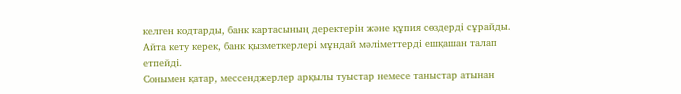келген кодтарды, банк картасының деректерін және құпия сөздерді сұрайды. Айта кету керек, банк қызметкерлері мұндай мәліметтерді ешқашан талап етпейді.
Сонымен қатар, мессенджерлер арқылы туыстар немесе таныстар атынан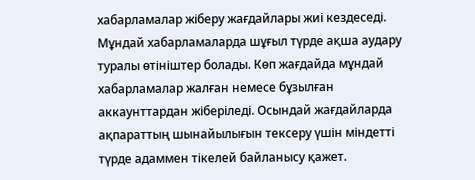хабарламалар жіберу жағдайлары жиі кездеседі. Мұндай хабарламаларда шұғыл түрде ақша аудару туралы өтініштер болады. Көп жағдайда мұндай хабарламалар жалған немесе бұзылған аккаунттардан жіберіледі. Осындай жағдайларда ақпараттың шынайылығын тексеру үшін міндетті түрде адаммен тікелей байланысу қажет.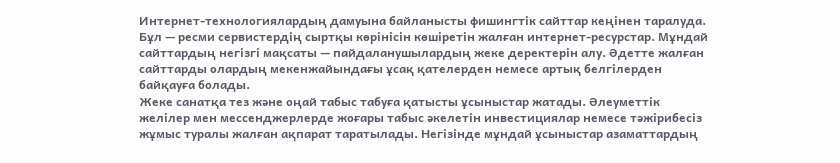Интернет-технологиялардың дамуына байланысты фишингтік сайттар кеңінен таралуда. Бұл — ресми сервистердің сыртқы көрінісін көшіретін жалған интернет-ресурстар. Мұндай сайттардың негізгі мақсаты — пайдаланушылардың жеке деректерін алу. Әдетте жалған сайттарды олардың мекенжайындағы ұсақ қателерден немесе артық белгілерден байқауға болады.
Жеке санатқа тез және оңай табыс табуға қатысты ұсыныстар жатады. Әлеуметтік желілер мен мессенджерлерде жоғары табыс әкелетін инвестициялар немесе тәжірибесіз жұмыс туралы жалған ақпарат таратылады. Негізінде мұндай ұсыныстар азаматтардың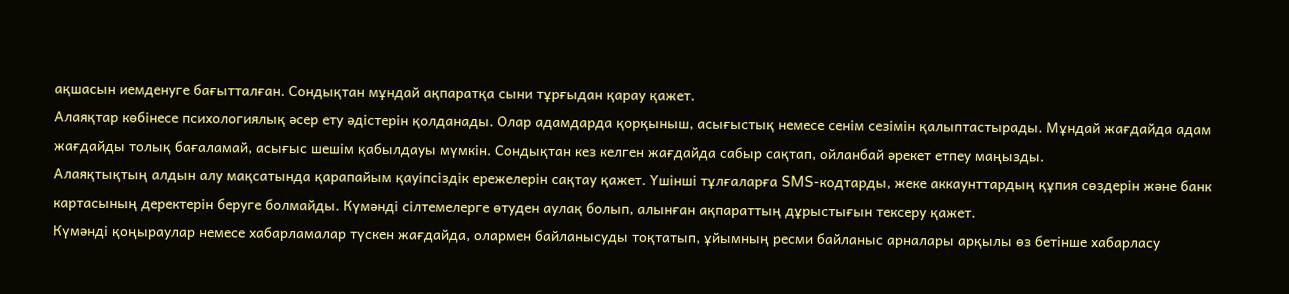ақшасын иемденуге бағытталған. Сондықтан мұндай ақпаратқа сыни тұрғыдан қарау қажет.
Алаяқтар көбінесе психологиялық әсер ету әдістерін қолданады. Олар адамдарда қорқыныш, асығыстық немесе сенім сезімін қалыптастырады. Мұндай жағдайда адам жағдайды толық бағаламай, асығыс шешім қабылдауы мүмкін. Сондықтан кез келген жағдайда сабыр сақтап, ойланбай әрекет етпеу маңызды.
Алаяқтықтың алдын алу мақсатында қарапайым қауіпсіздік ережелерін сақтау қажет. Үшінші тұлғаларға SMS-кодтарды, жеке аккаунттардың құпия сөздерін және банк картасының деректерін беруге болмайды. Күмәнді сілтемелерге өтуден аулақ болып, алынған ақпараттың дұрыстығын тексеру қажет.
Күмәнді қоңыраулар немесе хабарламалар түскен жағдайда, олармен байланысуды тоқтатып, ұйымның ресми байланыс арналары арқылы өз бетінше хабарласу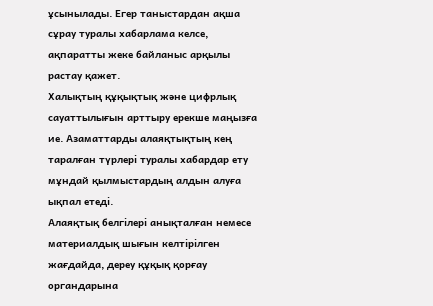ұсынылады. Егер таныстардан ақша сұрау туралы хабарлама келсе, ақпаратты жеке байланыс арқылы растау қажет.
Халықтың құқықтық және цифрлық сауаттылығын арттыру ерекше маңызға ие. Азаматтарды алаяқтықтың кең таралған түрлері туралы хабардар ету мұндай қылмыстардың алдын алуға ықпал етеді.
Алаяқтық белгілері анықталған немесе материалдық шығын келтірілген жағдайда, дереу құқық қорғау органдарына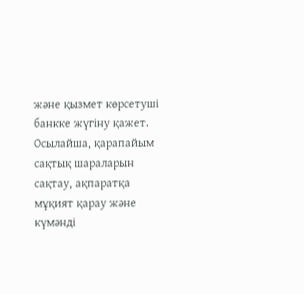және қызмет көрсетуші банкке жүгіну қажет.
Осылайша, қарапайым сақтық шараларын сақтау, ақпаратқа мұқият қарау және күмәнді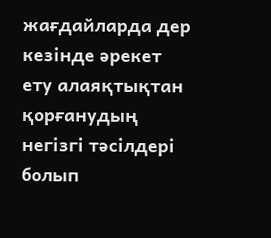жағдайларда дер кезінде әрекет ету алаяқтықтан қорғанудың негізгі тәсілдері болып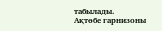табылады.
Ақтөбе гарнизоны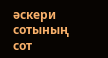әскери сотының сот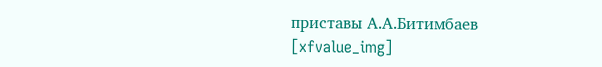приставы А.А.Битимбаев
[xfvalue_img]